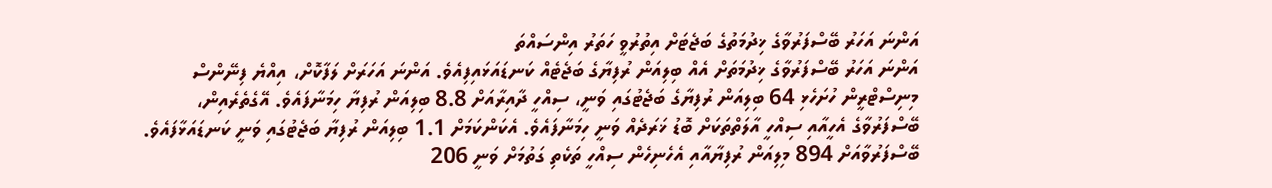އަންނަ އަހަރު ބޭސްފަރުވާގެ ޚިދުމަތުގެ ބަޖެޓަށް އިތުރުވީ ހަތަރު އިންސައްތަ
އަންނަ އަހަރު ބޭސްފަރުވާގެ ޚިދުމަތަށް އެއް ބިލިއަން ރުފިޔާގެ ބަޖެޓެއް ކަނޑައަޅައިފިއެވެ. އަންނަ އަހަރަށް ލަފާކޮށް، އިއްޔެ ފިނޭންސް މިނިސްޓްރީން ހުށަހެޅި 64 ބިލިއަން ރުފިޔާގެ ބަޖެޓުގައި ވަނީ، ސިއްހީ ދާއިރާއަށް 8.8 ބިލިއަން ރުފިޔާ ހިމަނާފައެވެ. އޭގެތެރެއިން، ބޭސްފަރުވާގެ އެހީއާއި ސިއްހީ އާލަތްތަކަށް ބޮޑު ޚަރަދެއް ވަނީ ހިމަނާފައެވެ. އެކަންކަމަށް 1.1 ބިލިއަން ރުފިޔާ ބަޖެޓުގައި ވަނީ ކަނޑައަޅާފައެވެ. ބޭސްފަރުވާއަށް 894 މިލިއަން ރުފިޔާއާއި އެހެނިހެން ސިއްހީ ތަކެތި ގަތުމަށް ވަނީ 206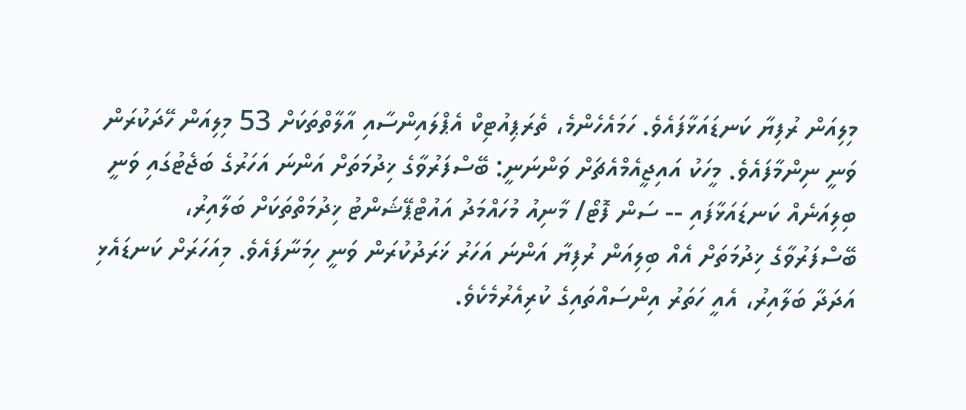މިލިއަން ރުފިޔާ ކަނޑައަޅާފައެވެ. ހަމައެހެންމެ، ތެރަޕިއުޓިކް އެޕްލައިންސާއި އާލާތްތަކަށް 53 މިލިއަން ހޭދަކުރަން ވަނީ ނިންމާފައެވެ. މީހަކު އައިޖީއެމްއެޗަށް ވަންނަނީ: ބޭސްފަރުވާގެ ޚިދުމަތަށް އަންނަ އަހަރުގެ ބަޖެޓުގައި ވަނީ ބިލިއަނެއް ކަނޑައަޅާފައި -- ސަން ފޮޓޯ/ މާނިއު މުހައްމަދު އައުޓްޕޭޝަންޓު ޚިދުމަތްތަކަށް ބަލާއިރު، ބޭސްފަރުވާގެ ޚިދުމަތަށް އެއް ބިލިއަން ރުފިޔާ އަންނަ އަހަރު ޚަރަދުކުރަން ވަނީ ހިމަނާފައެވެ. މިއަހަރަށް ކަނޑައެޅި އަދަދާ ބަލާއިރު، އެއީ ހަތަރު އިންސައްތައިގެ ކުރިއެރުމެކެވެ.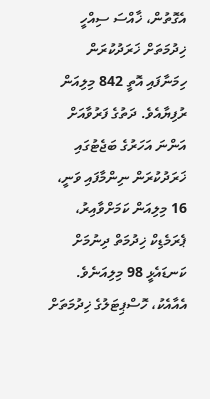އެގޮތުން، ޚާއްސަ ސިއްހީ ޚިދުމަތަށް ޚަރަދުކުރަން ހިމަނާފައި އޮތީ 842 މިލިއަން ރުފިޔާއެވެ. ދަތުގެ ފަރުވާއަށް އަންނަ އަހަރުގެ ބަޖެޓުގައި ޚަރަދުކުރަން ނިންމާފައި ވަނީ، 16 މިލިއަން ކަމަށްވާއިރު، ޕެރަމެޑިކް ޚިދުމަތް ދިނުމަށް ކަނޑައެޅީ 98 މިލިއަނެވެ. އެއާއެކު، ހޮސްޕިޓަލުގެ ޚިދުމަތަށް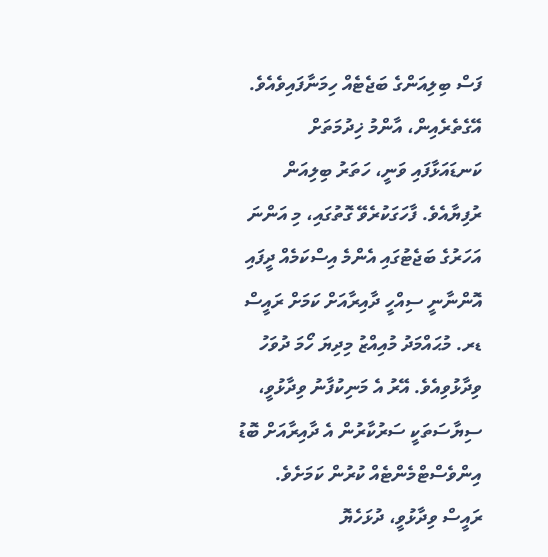ފަސް ބިލިއަންގެ ބަޖެޓެއް ހިމަނާފައިވެއެވެ. އޭގެތެރެއިން، އާންމު ޚިދުމަތަށް ކަނޑައަޅާފައި ވަނީ، ހަތަރު ބިލިއަން ރުފިޔާއެވެ. ފާހަގަކުރެވޭ ގޮތުގައި، މި އަންނަ އަހަރުގެ ބަޖެޓުގައި އެންމެ އިސްކަމެއް ދީފައި އޮންނާނީ ސިއްހީ ދާއިރާއަށް ކަމަށް ރައީސް ޑރ. މުޙައްމަދު މުއިއްޒު މިދިޔަ ހޯމަ ދުވަހު ވިދާޅުވިއެވެ. އޭރު އެ މަނިކުފާނު ވިދާޅުވީ، ސިޔާސަތަކީ ސަރުކާރުން އެ ދާއިރާއަށް ބޮޑު އިންވެސްޓްމެންޓެއް ކުރުން ކަމަށެވެ. ރައީސް ވިދާޅުވީ، ދުޅަހެޔޮ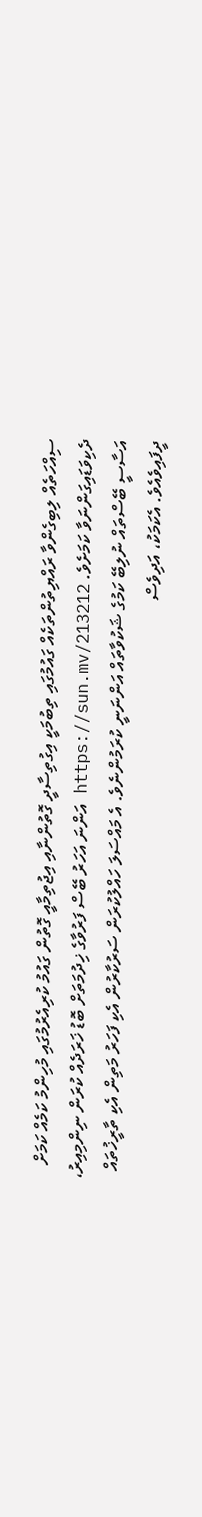ސިއްހަތެއް ލިބިގެންވާ ރައްޔިތުންތަކެއް ގައުމުގައި ތިބުމަކީ އިގުތިސާދީ ގޮތުންނާއި އިޖުތިމާއީ ގޮތުން ގައުމު ކުރިއެރުމުގައި މުހިންމު ކަމެއް ކަމަށް ދެކިވަޑައިގަންނަވާ ކަމަށެވެ. https://sun.mv/213212 އަންނަ އަހަރު ބޭސް ފަރުވާގެ ޚިދުމަތަށް ބޮޑު ޚަރަދެއް ކުރަން ނިންމިއިރު، އަސާސީ ބޭސްތައް ނުލިބޭ ކަމުގެ ޝަކުވާތައް އަންނަނީ ކުރަމުންނެވެ. އެ މައްސަލަ ހައްލުކުރަން ސަރުކާރުން އެކި ފަހަރު މަތިން އެކި ތާރީޚުތައް ދީފައިވެއެވެ. އެކަމަކު، އަދިވެސް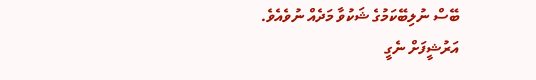ބޭސް ނުލިބޭކަމުގެ ޝަކުވާ މަދެއް ނުވެއެވެ.
އަރުޝީފަށް ނެގީ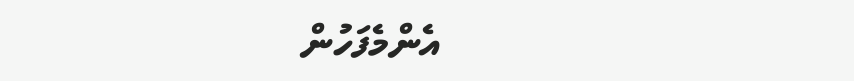އެންމެފަހުން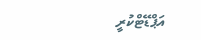އަޕްޑޭޓްކުރީ